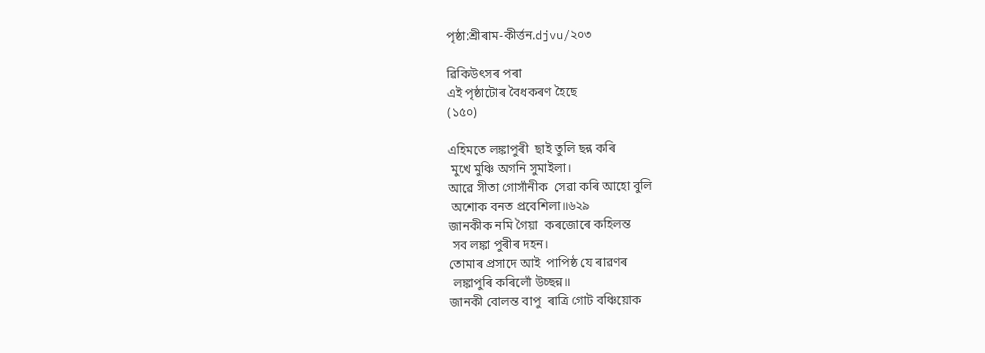পৃষ্ঠা:শ্ৰীৰাম-কীৰ্ত্তন.djvu/২০৩

ৱিকিউৎসৰ পৰা
এই পৃষ্ঠাটোৰ বৈধকৰণ হৈছে
(১৫০)

এহিমতে লঙ্কাপুৰী  ছাই তুলি ছন্ন কৰি
 মুখে মুঞ্চি অগনি সুমাইলা।
আৱে সীতা গোসাঁনীক  সেৱা কৰি আহো বুলি
 অশোক বনত প্ৰবেশিলা॥৬২৯
জানকীক নমি গৈয়া  কৰজোৰে কহিলন্ত
 সব লঙ্কা পুৰীৰ দহন।
তোমাৰ প্ৰসাদে আই  পাপিষ্ঠ যে ৰাৱণৰ
 লঙ্কাপুৰি কৰিলোঁ উচ্ছন্ন॥
জানকী বোলন্ত বাপু  ৰাত্ৰি গোট বঞ্চিয়োক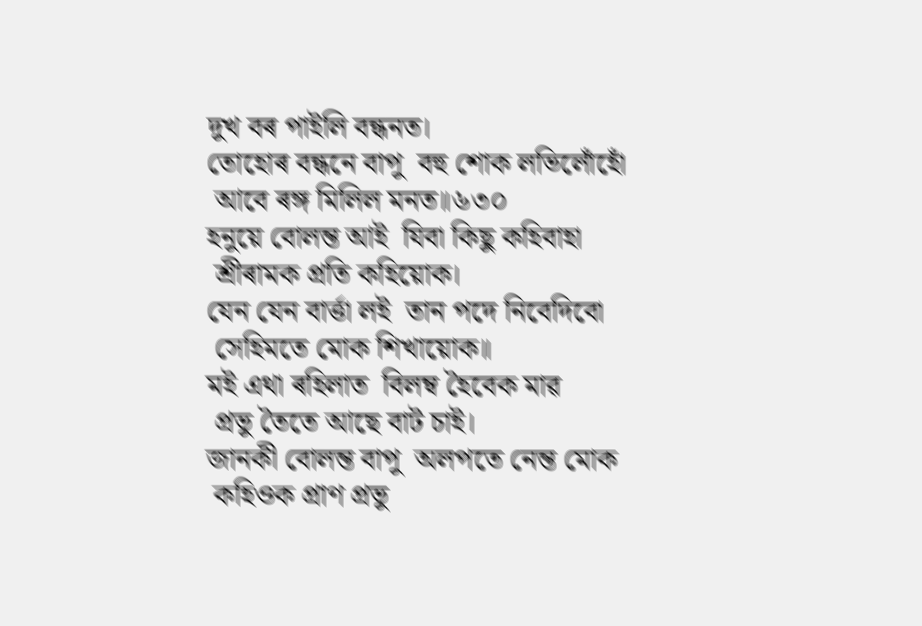দুখ বৰ পাইলি বন্ধনত।
তোহোৰ বন্ধনে বাপু  বহু শোক লভিলোঁহোঁ
 আবে ৰঙ্গ মিলিল মনত॥৬৩০
হনুয়ে বোলন্ত আই  যিবা কিছু কহিবাহা
 শ্ৰীৰামক প্ৰতি কহিয়োক।
যেন যেন বাৰ্ত্তা লই  তান পদে নিবেদিবো
 সেহিমতে মোক শিখায়োক॥
মই এথা ৰহিলাত  বিলম্ব হৈবেক মাৱ
 প্ৰভু তৈতে আছে বাট চাই।
জানকী বোলন্ত বাপু  অলপতে নেন্ত মোক
 কহিওক প্ৰাণ প্ৰভু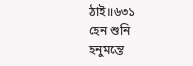ঠাই॥৬৩১
হেন শুনি হনুমন্তে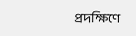প্ৰদক্ষিণে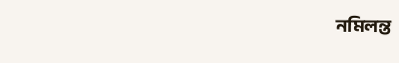নমিলন্ত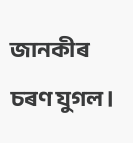জানকীৰ চৰণ যুগল।